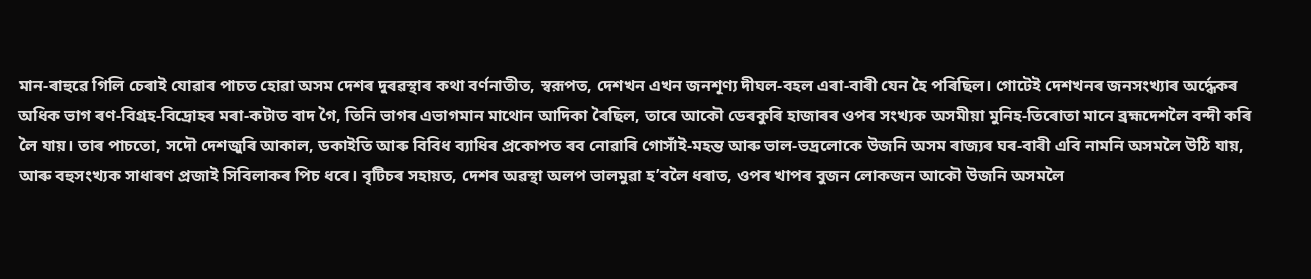মান-ৰাহুৱে গিলি চেৰাই যোৱাৰ পাচত হোৱা অসম দেশৰ দুৰৱস্থাৰ কথা বর্ণনাতীত, স্বরূপত, দেশখন এখন জনশূণ্য দীঘল-বহল এৰা-বাৰী যেন হৈ পৰিছিল। গোটেই দেশখনৰ জনসংখ্যাৰ অৰ্দ্ধেকৰ অধিক ভাগ ৰণ-বিগ্রহ-বিদ্ৰোহৰ মৰা-কটাত বাদ গৈ, তিনি ভাগৰ এভাগমান মাথোন আদিকা ৰৈছিল, তাৰে আকৌ ডেৰকুৰি হাজাৰৰ ওপৰ সংখ্যক অসমীয়া মুনিহ-তিৰোতা মানে ব্রহ্মদেশলৈ বন্দী কৰি লৈ যায়। তাৰ পাচতো, সদৌ দেশজুৰি আকাল, ডকাইতি আৰু বিবিধ ব্যাধিৰ প্রকোপত ৰব নোৱাৰি গোসাঁই-মহন্ত আৰু ভাল-ভদ্রলোকে উজনি অসম ৰাজ্যৰ ঘৰ-বাৰী এবি নামনি অসমলৈ উঠি যায়, আৰু বহুসংখ্যক সাধাৰণ প্ৰজাই সিবিলাকৰ পিচ ধৰে। বৃটিচৰ সহায়ত, দেশৰ অৱস্থা অলপ ভালমুৱা হ’বলৈ ধৰাত, ওপৰ খাপৰ বুজন লোকজন আকৌ উজনি অসমলৈ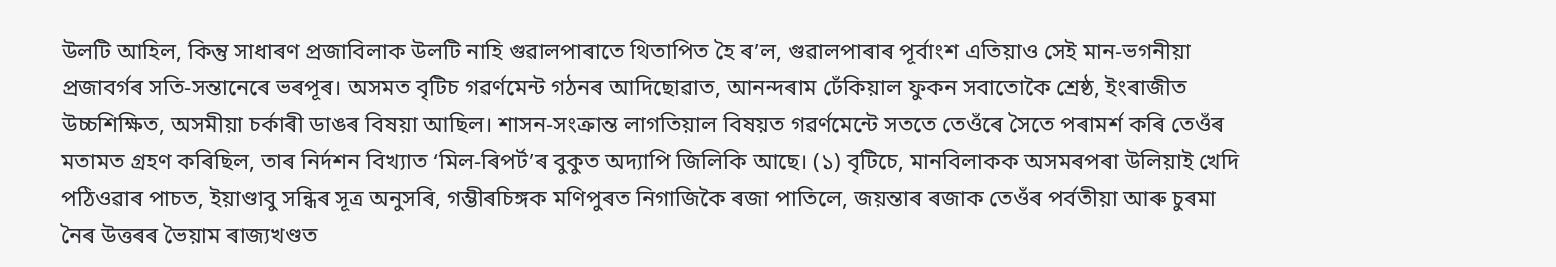উলটি আহিল, কিন্তু সাধাৰণ প্ৰজাবিলাক উলটি নাহি গুৱালপাৰাতে থিতাপিত হৈ ৰ’ল, গুৱালপাৰাৰ পূৰ্বাংশ এতিয়াও সেই মান-ভগনীয়া প্ৰজাবৰ্গৰ সতি-সন্তানেৰে ভৰপূৰ। অসমত বৃটিচ গৱৰ্ণমেন্ট গঠনৰ আদিছোৱাত, আনন্দৰাম ঢেঁকিয়াল ফুকন সবাতোকৈ শ্রেষ্ঠ, ইংৰাজীত উচ্চশিক্ষিত, অসমীয়া চৰ্কাৰী ডাঙৰ বিষয়া আছিল। শাসন-সংক্রান্ত লাগতিয়াল বিষয়ত গৱৰ্ণমেন্টে সততে তেওঁৰে সৈতে পৰামৰ্শ কৰি তেওঁৰ মতামত গ্ৰহণ কৰিছিল, তাৰ নিৰ্দশন বিখ্যাত ‘মিল-ৰিপৰ্ট’ৰ বুকুত অদ্যাপি জিলিকি আছে। (১) বৃটিচে, মানবিলাকক অসমৰপৰা উলিয়াই খেদি পঠিওৱাৰ পাচত, ইয়াণ্ডাবু সন্ধিৰ সূত্ৰ অনুসৰি, গম্ভীৰচিঙ্গক মণিপুৰত নিগাজিকৈ ৰজা পাতিলে, জয়ন্তাৰ ৰজাক তেওঁৰ পৰ্বতীয়া আৰু চুৰমা নৈৰ উত্তৰৰ ভৈয়াম ৰাজ্যখণ্ডত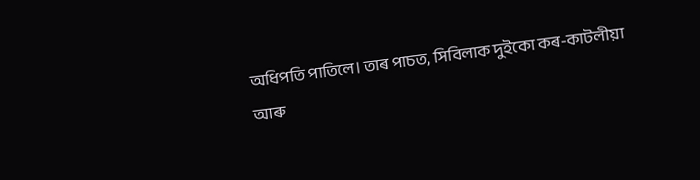অধিপতি পাতিলে। তাৰ পাচত, সিবিলাক দুইকো কৰ-কাটলীয়া আৰু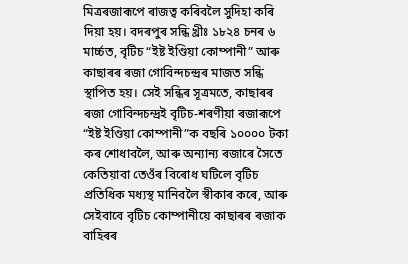মিত্ৰৰজাৰূপে ৰাজত্ব কৰিবলৈ সুদিহা কৰি দিয়া হয়। বদৰপুৰ সন্ধি খ্রীঃ ১৮২৪ চনৰ ৬ মাৰ্চ্চত, বৃটিচ “ইষ্ট ইণ্ডিয়া কোম্পানী” আৰু কাছাৰৰ ৰজা গোবিন্দচন্দ্ৰৰ মাজত সন্ধি স্থাপিত হয়। সেই সন্ধিৰ সূত্রমতে, কাছাৰৰ ৰজা গোবিন্দচন্দ্ৰই বৃটিচ-শৰণীয়া ৰজাৰূপে “ইষ্ট ইণ্ডিয়া কোম্পানী”ক বছৰি ১০০০০ টকা কৰ শোধাবলৈ, আৰু অন্যান্য ৰজাৰে সৈতে কেতিয়াবা তেওঁৰ বিৰোধ ঘটিলে বৃটিচ প্রতিধিক মধ্যস্থ মানিবলৈ স্বীকাৰ কৰে, আৰু সেইবাবে বৃটিচ কোম্পানীয়ে কাছাৰৰ ৰজাক বাহিৰৰ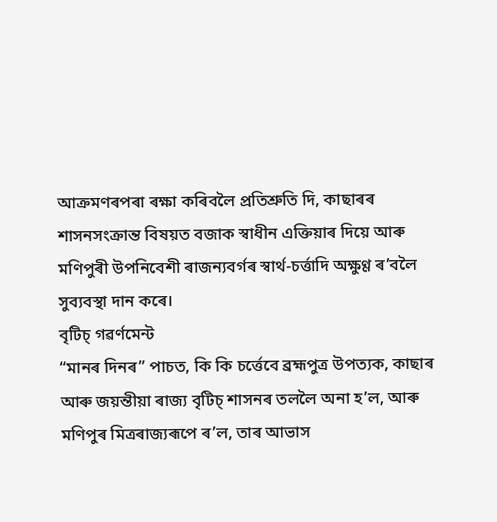আক্ৰমণৰপৰা ৰক্ষা কৰিবলৈ প্রতিশ্রুতি দি, কাছাৰৰ শাসনসংক্রান্ত বিষয়ত বজাক স্বাধীন এক্তিয়াৰ দিয়ে আৰু মণিপুৰী উপনিবেশী ৰাজন্যবৰ্গৰ স্বাৰ্থ-চৰ্ত্তাদি অক্ষুণ্ণ ৰ’বলৈ সুব্যবস্থা দান কৰে।
বৃটিচ্ গৱৰ্ণমেন্ট
“মানৰ দিনৰ” পাচত, কি কি চৰ্ত্তেবে ব্রহ্মপুত্র উপত্যক, কাছাৰ আৰু জয়ন্তীয়া ৰাজ্য বৃটিচ্ শাসনৰ তললৈ অনা হ’ল, আৰু মণিপুৰ মিত্ৰৰাজ্যৰূপে ৰ’ল, তাৰ আভাস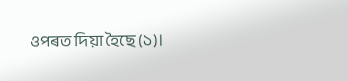ওপৰত দিয়া হৈছে (১)।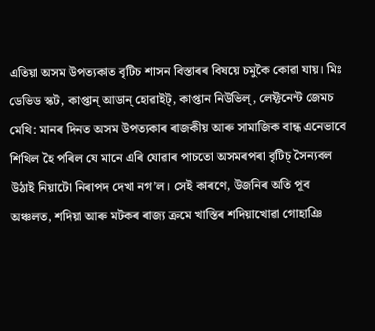এতিয়া অসম উপত্যকাত বৃটিচ শাসন বিস্তাৰৰ বিষয়ে চমুকৈ কোৱা যায়। মিঃ ডেভিড স্কট, কাপ্তান্ আডান্ হোৱাইট্, কাপ্তান নিউভিল্, লেফ্টনেন্ট জেমচ মেথি: মানৰ দিনত অসম উপত্যকাৰ ৰাজকীয় আৰু সামাজিক বান্ধ এনেভাবে শিথিল হৈ পৰিল যে মানে এৰি যোৱাৰ পাচতো অসমৰপৰা বৃটিচ্ সৈন্যবল উঠাই নিয়াটো নিৰাপদ দেখা নগ’ল। সেই কাৰণে, উজনিৰ অতি পূব অঞ্চলত, শদিয়া আৰু মটকৰ ৰাজ্য ক্ৰমে খাস্তিৰ শদিয়াখোৱা গোহাঞি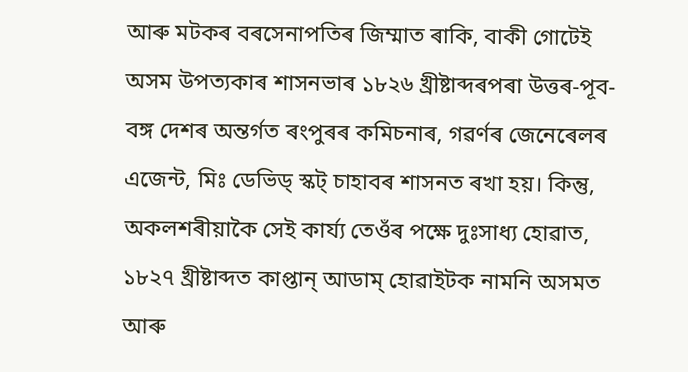আৰু মটকৰ বৰসেনাপতিৰ জিম্মাত ৰাকি, বাকী গোটেই অসম উপত্যকাৰ শাসনভাৰ ১৮২৬ খ্ৰীষ্টাব্দৰপৰা উত্তৰ-পূব-বঙ্গ দেশৰ অন্তৰ্গত ৰংপুৰৰ কমিচনাৰ, গৱৰ্ণৰ জেনেৰেলৰ এজেন্ট, মিঃ ডেভিড্ স্কট্ চাহাবৰ শাসনত ৰখা হয়। কিন্তু, অকলশৰীয়াকৈ সেই কার্য্য তেওঁৰ পক্ষে দুঃসাধ্য হোৱাত, ১৮২৭ খ্রীষ্টাব্দত কাপ্তান্ আডাম্ হোৱাইটক নামনি অসমত আৰু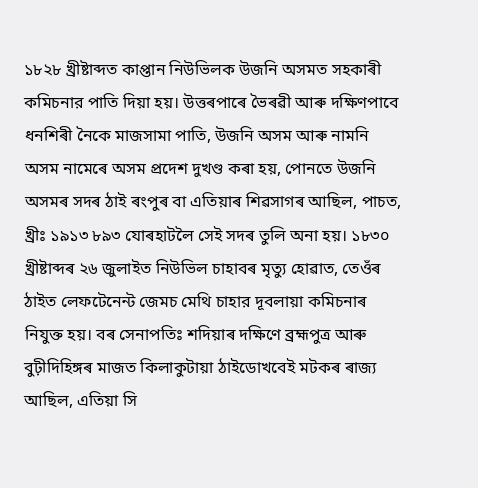১৮২৮ খ্রীষ্টাব্দত কাপ্তান নিউভিলক উজনি অসমত সহকাৰী কমিচনার পাতি দিয়া হয়। উত্তৰপাৰে ভৈৰৱী আৰু দক্ষিণপাবে ধনশিৰী নৈকে মাজসামা পাতি, উজনি অসম আৰু নামনি অসম নামেৰে অসম প্রদেশ দুখণ্ড কৰা হয়, পোনতে উজনি অসমৰ সদৰ ঠাই ৰংপুৰ বা এতিয়াৰ শিৱসাগৰ আছিল, পাচত, খ্রীঃ ১৯১৩ ৮৯৩ যোৰহাটলৈ সেই সদৰ তুলি অনা হয়। ১৮৩০ খ্রীষ্টাব্দৰ ২৬ জুলাইত নিউভিল চাহাবৰ মৃত্যু হোৱাত, তেওঁৰ ঠাইত লেফটেনেন্ট জেমচ মেথি চাহার দূবলায়া কমিচনাৰ নিযুক্ত হয়। বৰ সেনাপতিঃ শদিয়াৰ দক্ষিণে ব্রহ্মপুত্র আৰু বুঢ়ীদিহিঙ্গৰ মাজত কিলাকুটায়া ঠাইডোখবেই মটকৰ ৰাজ্য আছিল, এতিয়া সি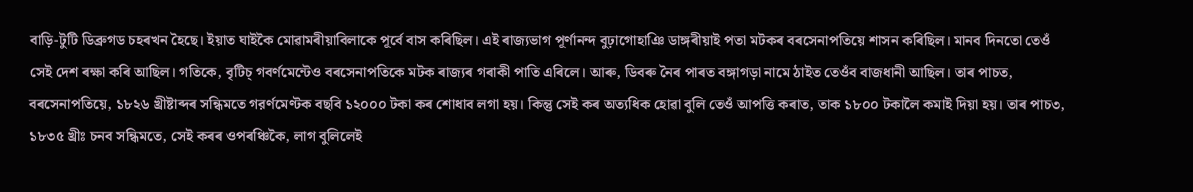বাড়ি-টুটি ডিব্রুগড চহৰখন হৈছে। ইয়াত ঘাইকৈ মোৱামৰীয়াবিলাকে পূর্বে বাস কৰিছিল। এই ৰাজ্যভাগ পূর্ণানন্দ বুঢ়াগোহাঞি ডাঙ্গৰীয়াই পতা মটকৰ বৰসেনাপতিয়ে শাসন কৰিছিল। মানব দিনতো তেওঁ সেই দেশ ৰক্ষা কৰি আছিল। গতিকে, বৃটিচ্ গবর্ণমেন্টেও বৰসেনাপতিকে মটক ৰাজ্যৰ গৰাকী পাতি এৰিলে। আৰু, ডিবৰু নৈৰ পাৰত বঙ্গাগড়া নামে ঠাইত তেওঁব বাজধানী আছিল। তাৰ পাচত, বৰসেনাপতিয়ে, ১৮২৬ খ্রীষ্টাব্দৰ সন্ধিমতে গরর্ণমেণ্টক বছবি ১২০০০ টকা কৰ শোধাব লগা হয়। কিন্তু সেই কৰ অত্যধিক হোৱা বুলি তেওঁ আপত্তি কৰাত, তাক ১৮০০ টকালৈ কমাই দিয়া হয়। তাৰ পাচ৩, ১৮৩৫ খ্রীঃ চনব সন্ধিমতে, সেই কৰৰ ওপৰঞ্চিকৈ, লাগ বুলিলেই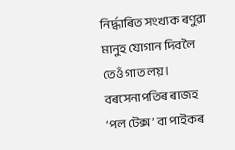নিৰ্দ্ধাৰিত সংখ্যক ৰণুৱা মানুহ যোগান দিবলৈ তেওঁ গাত লয়। বৰসেনাপতিৰ ৰাজহ ‘পল টেক্স’ বা পাইকৰ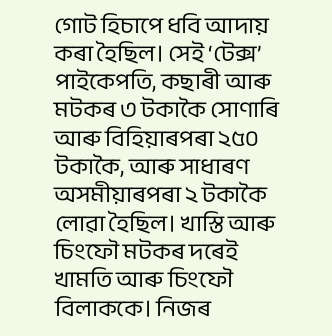গোট হিচাপে ধবি আদায় কৰা হৈছিল। সেই ‘টেক্স’ পাইকেপতি, কছাৰী আৰু মটকৰ ৩ টকাকৈ সোণাৰি আৰু বিহিয়াৰপৰা ২৫০ টকাকৈ, আৰু সাধাৰণ অসমীয়াৰপৰা ২ টকাকৈ লোৱা হৈছিল। খাস্তি আৰু চিংফৌ মটকৰ দৰেই খামতি আৰু চিংফৌ বিলাককে। নিজৰ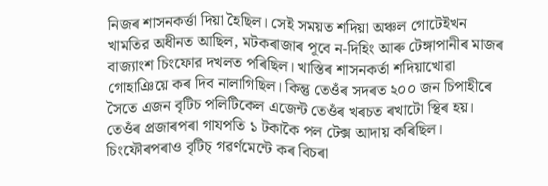নিজৰ শাসনকর্ত্তা দিয়া হৈছিল। সেই সময়ত শদিয়া অঞ্চল গোটেইখন খামতির অধীনত আছিল, মটকৰাজাৰ পূবে ন-দিহিং আৰু টেঙ্গাপানীৰ মাজৰ বাজ্যাংশ চিংফোর দখলত পৰিছিল। খাস্তিৰ শাসনকর্তা শদিয়াখোৱা গোহাঞিয়ে কৰ দিব নালাগিছিল। কিন্তু তেওঁৰ সদৰত ২০০ জন চিপাহীৰে সৈতে এজন বৃটিচ পলিটিকেল এজেন্ট তেওঁৰ খৰচত ৰখাটো স্থিৰ হয়। তেওঁৰ প্ৰজাৰপৰা গাযপতি ১ টকাকৈ পল টেক্স আদায় কৰিছিল। চিংফৌৰপৰাও বৃটিচ্ গৱৰ্ণমেন্টে কৰ বিচৰা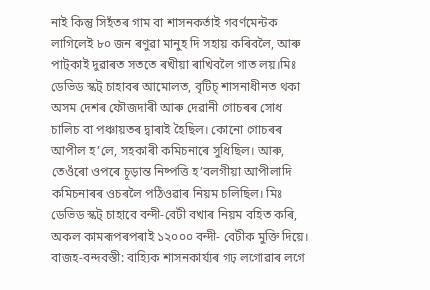নাই কিন্তু সিহঁতৰ গাম বা শাসনকর্তাই গবর্ণমেন্টক লাগিলেই ৮০ জন ৰণুৱা মানুহ দি সহায় কৰিবলৈ, আৰু পাট্কাই দুৱাৰত সততে ৰখীয়া ৰাখিবলৈ গাত লয়।মিঃ ডেভিড স্কট্ চাহাবৰ আমোলত, বৃটিচ্ শাসনাধীনত থকা অসম দেশৰ ফৌজদাৰী আৰু দেৱানী গোচৰৰ সোধ চালিচ বা পঞ্চায়তৰ দ্বাৰাই হৈছিল। কোনো গোচৰৰ আপীল হ’লে, সহকাৰী কমিচনাৰে সুধিছিল। আৰু, তেওঁৰো ওপৰে চূড়ান্ত নিষ্পত্তি হ’বলগীয়া আপীলাদি কমিচনাৰৰ ওচৰলৈ পঠিওৱাৰ নিয়ম চলিছিল। মিঃ ডেভিড স্কট্ চাহাবে বন্দী-বেটী বখাৰ নিয়ম বহিত কৰি, অকল কামৰূপৰপৰাই ১২০০০ বন্দী- বেটীক মুক্তি দিয়ে।
বাজহ-বন্দবস্তী: বাহ্যিক শাসনকাৰ্য্যৰ গঢ় লগোৱাৰ লগে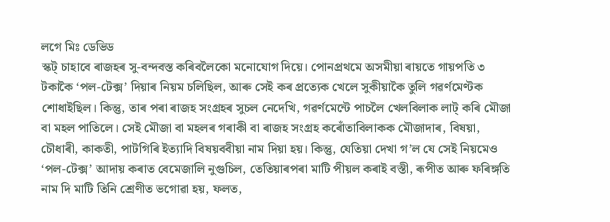লগে মিঃ ডেভিড
স্কট্ চাহাবে ৰাজহৰ সু-বন্দবস্ত কৰিবলৈকো মনোযোগ দিয়ে। পোনপ্রথমে অসমীয়া ৰায়তে গায়পতি ৩ টকাকৈ ‘পল-টেক্স’ দিয়াৰ নিয়ম চলিছিল, আৰু সেই কৰ প্রত্যেক খেলে সুকীয়াকৈ তুলি গৱর্ণমেণ্টক শোধাইছিল। কিন্তু, তাৰ পৰা ৰাজহ সংগ্ৰহৰ সুচল নেদেখি, গৱর্ণমেন্টে পাচলৈ খেলবিলাক লাট্ কৰি মৌজা বা মহল পাতিলে। সেই মৌজা বা মহলৰ গৰাকী বা ৰাজহ সংগ্ৰহ কৰোঁতাবিলাকক মৌজাদাৰ, বিষয়া, চৌধাৰী, কাকতী, পাটগিৰি ইত্যাদি বিষয়ববীয়া নাম দিয়া হয়। কিন্তু, যেতিয়া দেখা গ’ল যে সেই নিয়মেও ‘পল-টেক্স’ আদায় কৰাত বেমেজালি নুগুচিল, তেতিয়াৰপৰা মাটি পীয়ল কৰাই বস্তী, ৰূপীত আৰু ফৰিঙ্গতি নাম দি মাটি তিনি শ্রেণীত ভগোৱা হয়, ফলত,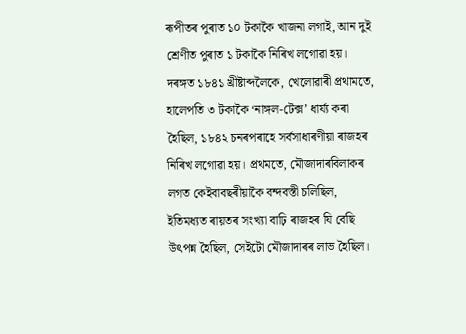ৰূপীতৰ পুৰাত ১০ টকাকৈ খাজনা লগাই, আন দুই শ্ৰেণীত পুৰাত ১ টকাকৈ নিৰিখ লগোৱা হয়। দৰঙ্গত ১৮৪১ খ্রীষ্টাব্দলৈকে, খেলোৱাৰী প্রথামতে, হালেপতি ৩ টকাকৈ ‘নাঙ্গল-টেক্স’ ধাৰ্য্য কৰা হৈছিল, ১৮৪২ চনৰপৰাহে সৰ্বসাধাৰণীয়া ৰাজহৰ নিৰিখ লগোৱা হয়। প্রথমতে, মৌজাদাৰবিলাকৰ লগত কেইবাবছৰীয়াকৈ বন্দবস্তী চলিছিল, ইতিমধ্যত ৰায়তৰ সংখ্যা বাঢ়ি ৰাজহৰ যি বেছি উৎপন্ন হৈছিল, সেইটো মৌজাদাৰৰ লাভ হৈছিল।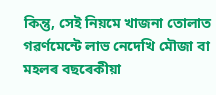কিন্তু, সেই নিয়মে খাজনা তোলাত গৱর্ণমেন্টে লাভ নেদেখি মৌজা বা মহলৰ বছৰেকীয়া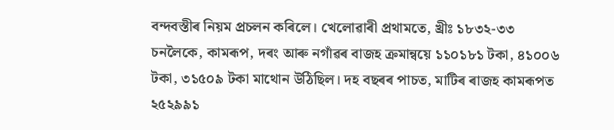বন্দবস্তীৰ নিয়ম প্রচলন কৰিলে। খেলোৱাৰী প্ৰথামতে, খ্রীঃ ১৮৩২-৩৩ চনলৈকে, কামৰূপ, দৰং আৰু নগাঁৱৰ বাজহ ক্রমান্বয়ে ১১০১৮১ টকা, ৪১০০৬ টকা, ৩১৫০৯ টকা মাথোন উঠিছিল। দহ বছৰৰ পাচত, মাটিৰ ৰাজহ কামৰূপত ২৫২৯৯১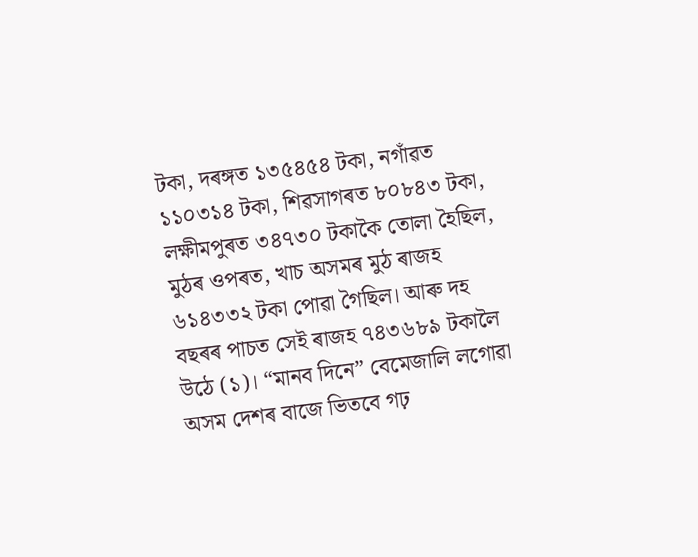টকা, দৰঙ্গত ১৩৫৪৫৪ টকা, নগাঁৱত ১১০৩১৪ টকা, শিৱসাগৰত ৮০৮৪৩ টকা, লক্ষীমপুৰত ৩৪৭৩০ টকাকৈ তোলা হৈছিল, মুঠৰ ওপৰত, খাচ অসমৰ মুঠ ৰাজহ ৬১৪৩৩২ টকা পোৱা গৈছিল। আৰু দহ বছৰৰ পাচত সেই ৰাজহ ৭৪৩৬৮৯ টকালৈ উঠে (১)। “মানব দিনে” বেমেজালি লগোৱা অসম দেশৰ বাজে ভিতবে গঢ়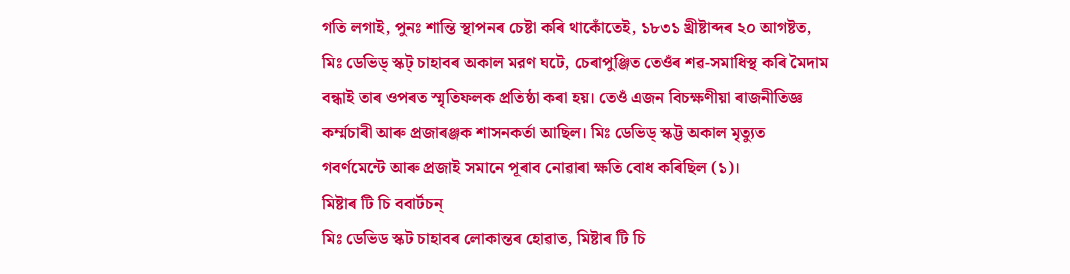গতি লগাই, পুনঃ শান্তি স্থাপনৰ চেষ্টা কৰি থাকোঁতেই, ১৮৩১ খ্ৰীষ্টাব্দৰ ২০ আগষ্টত, মিঃ ডেভিড্ স্কট্ চাহাবৰ অকাল মরণ ঘটে, চেৰাপুঞ্জিত তেওঁৰ শৱ-সমাধিস্থ কৰি মৈদাম বন্ধাই তাৰ ওপৰত স্মৃতিফলক প্রতিষ্ঠা কৰা হয়। তেওঁ এজন বিচক্ষণীয়া ৰাজনীতিজ্ঞ কৰ্ম্মচাৰী আৰু প্ৰজাৰঞ্জক শাসনকর্তা আছিল। মিঃ ডেভিড্ স্কট্ট অকাল মৃত্যুত গবর্ণমেন্টে আৰু প্ৰজাই সমানে পূৰাব নোৱাৰা ক্ষতি বোধ কৰিছিল (১)।
মিষ্টাৰ টি চি ববার্টচন্
মিঃ ডেভিড স্কট চাহাবৰ লোকান্তৰ হোৱাত, মিষ্টাৰ টি চি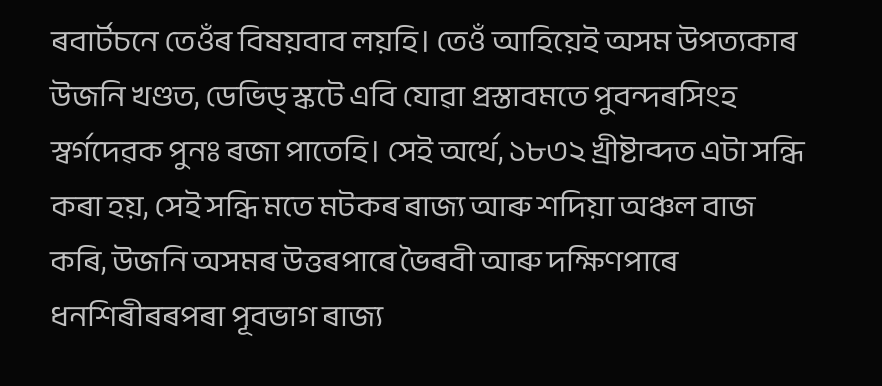ৰবাৰ্টচনে তেওঁৰ বিষয়বাব লয়হি। তেওঁ আহিয়েই অসম উপত্যকাৰ উজনি খণ্ডত, ডেভিড্ স্কটে এবি যোৱা প্রস্তাবমতে পুবন্দৰসিংহ স্বৰ্গদেৱক পুনঃ ৰজা পাতেহি। সেই অর্থে, ১৮৩২ খ্রীষ্টাব্দত এটা সন্ধি কৰা হয়, সেই সন্ধি মতে মটকৰ ৰাজ্য আৰু শদিয়া অঞ্চল বাজ কৰি, উজনি অসমৰ উত্তৰপাৰে ভৈৰবী আৰু দক্ষিণপাৰে ধনশিৰীৰৰপৰা পূবভাগ ৰাজ্য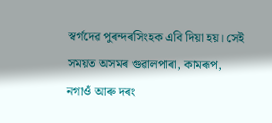স্বৰ্গদেৱ পুৰন্দৰসিংহক এবি দিয়া হয়। সেই সময়ত অসমৰ গুৱালপাৰা, কামৰূপ, নগাওঁ আৰু দৰং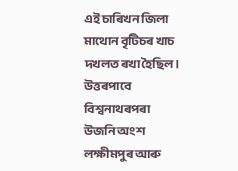এই চাৰিখন জিলা মাথোন বৃটিচৰ খাচ দখলত ৰখা হৈছিল। উত্তৰপাবে বিশ্বনাথৰপৰা উজনি অংশ লক্ষীমপুৰ আৰু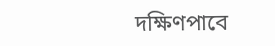দক্ষিণপাবে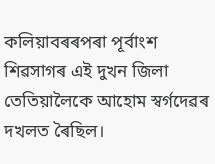কলিয়াবৰৰপৰা পূৰ্বাংশ শিৱসাগৰ এই দুখন জিলা তেতিয়ালৈকে আহোম স্বৰ্গদেৱৰ দখলত ৰৈছিল।